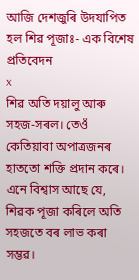আজি দেশজুৰি উদযাপিত হল শিৱ পূজাঃ- এক বিশেষ প্ৰতিবেদন
x
শিৱ অতি দয়ালু আৰু সহজ-সৰল। তেওঁ কেতিয়াবা অপাত্ৰজনৰ হাততো শক্তি প্ৰদান কৰে। এনে বিশ্বাস আছে যে, শিৱক পূজা কৰিলে অতি সহজতে বৰ লাভ কৰা সম্ভৱ।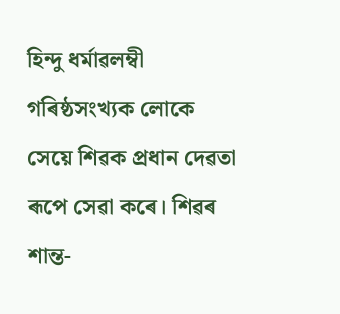হিন্দু ধৰ্মাৱলম্বী গৰিষ্ঠসংখ্যক লোকে সেয়ে শিৱক প্ৰধান দেৱতা ৰূপে সেৱা কৰে। শিৱৰ শান্ত-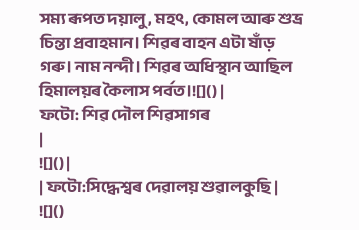সম্য ৰূপত দয়ালু, মহৎ, কোমল আৰু শুভ্ৰ চিন্তা প্ৰবাহমান। শিৱৰ বাহন এটা ষাঁড় গৰু। নাম নন্দী। শিৱৰ অধিস্থান আছিল হিমালয়ৰ কৈলাস পৰ্বত।![]() |
ফটো: শিৱ দৌল শিৱসাগৰ
|
![]() |
| ফটো:সিদ্ধেশ্বৰ দেৱালয় শুৱালকুছি |
![]()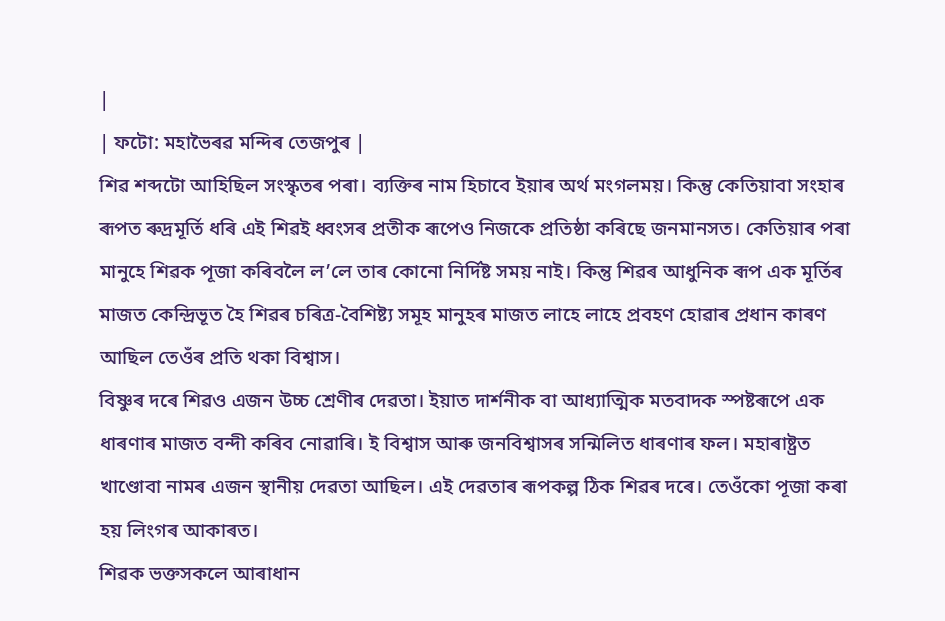|
| ফটো: মহাভৈৰৱ মন্দিৰ তেজপুৰ |
শিৱ শব্দটো আহিছিল সংস্কৃতৰ পৰা। ব্যক্তিৰ নাম হিচাবে ইয়াৰ অৰ্থ মংগলময়। কিন্তু কেতিয়াবা সংহাৰ ৰূপত ৰুদ্ৰমূৰ্তি ধৰি এই শিৱই ধ্বংসৰ প্ৰতীক ৰূপেও নিজকে প্ৰতিষ্ঠা কৰিছে জনমানসত। কেতিয়াৰ পৰা মানুহে শিৱক পূজা কৰিবলৈ ল’লে তাৰ কোনো নিৰ্দিষ্ট সময় নাই। কিন্তু শিৱৰ আধুনিক ৰূপ এক মূৰ্তিৰ মাজত কেন্দ্ৰিভূত হৈ শিৱৰ চৰিত্ৰ-বৈশিষ্ট্য সমূহ মানুহৰ মাজত লাহে লাহে প্ৰবহণ হোৱাৰ প্ৰধান কাৰণ আছিল তেওঁৰ প্ৰতি থকা বিশ্বাস।
বিষ্ণুৰ দৰে শিৱও এজন উচ্চ শ্ৰেণীৰ দেৱতা। ইয়াত দাৰ্শনীক বা আধ্যাত্মিক মতবাদক স্পষ্টৰূপে এক ধাৰণাৰ মাজত বন্দী কৰিব নোৱাৰি। ই বিশ্বাস আৰু জনবিশ্বাসৰ সন্মিলিত ধাৰণাৰ ফল। মহাৰাষ্ট্ৰত খাণ্ডোবা নামৰ এজন স্থানীয় দেৱতা আছিল। এই দেৱতাৰ ৰূপকল্প ঠিক শিৱৰ দৰে। তেওঁকো পূজা কৰা হয় লিংগৰ আকাৰত।
শিৱক ভক্তসকলে আৰাধান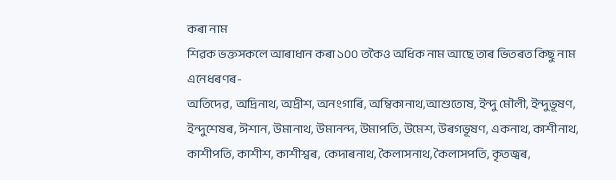কৰা নাম
শিৱক ভক্তসকলে আৰাধান কৰা ১০০ তকৈও অধিক নাম আছে তাৰ ভিতৰত কিছু নাম এনেধৰণৰ-
অতিদেৱ, অদ্ৰিনাথ, অদ্ৰীশ, অনংগাৰি, অম্বিকানাথ,আশুতোষ, ইন্দু মৌলী, ইন্দুভূষণ, ইন্দুশেষৰ, ঈশান, উমানাথ, উমানন্দ, উমাপতি, উমেশ, উৰগভূষণ, একনাথ, কাশীনাথ, কাশীপতি, কাশীশ, কাশীশ্বৰ, কেদাৰনাথ, কৈলাসনাথ, কৈলাসপতি, কৃতজ্বৰ,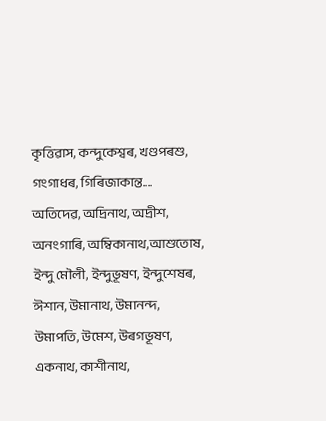কৃত্তিৱাস, কন্দুকেশ্বৰ, খণ্ডপৰশু, গংগাধৰ, গিৰিজাকান্ত....
অতিদেৱ, অদ্ৰিনাথ, অদ্ৰীশ, অনংগাৰি, অম্বিকানাথ,আশুতোষ, ইন্দু মৌলী, ইন্দুভূষণ, ইন্দুশেষৰ, ঈশান, উমানাথ, উমানন্দ, উমাপতি, উমেশ, উৰগভূষণ, একনাথ, কাশীনাথ,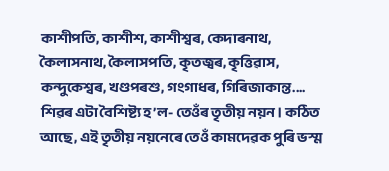কাশীপতি, কাশীশ, কাশীশ্বৰ, কেদাৰনাথ, কৈলাসনাথ, কৈলাসপতি, কৃতজ্বৰ, কৃত্তিৱাস, কন্দুকেশ্বৰ, খণ্ডপৰশু, গংগাধৰ, গিৰিজাকান্ত....
শিৱৰ এটা বৈশিষ্ট্য হ’ল- তেওঁৰ তৃতীয় নয়ন। কঠিত আছে, এই তৃতীয় নয়নেৰে তেওঁ কামদেৱক পুৰি ভস্ম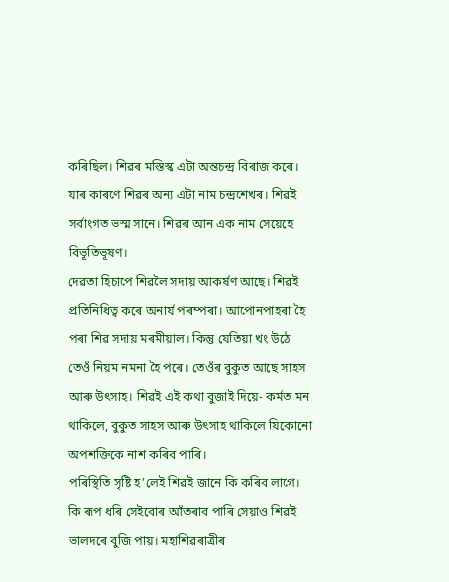কৰিছিল। শিৱৰ মস্তিস্ক এটা অন্তচন্দ্ৰ বিৰাজ কৰে। যাৰ কাৰণে শিৱৰ অন্য এটা নাম চন্দ্ৰশেখৰ। শিৱই সৰ্বাংগত ভস্ম সানে। শিৱৰ আন এক নাম সেয়েহে বিভূতিভূষণ।
দেৱতা হিচাপে শিৱলৈ সদায় আকৰ্ষণ আছে। শিৱই প্ৰতিনিধিত্ব কৰে অনাৰ্য পৰম্পৰা। আপোনপাহৰা হৈ পৰা শিৱ সদায় মৰমীয়াল। কিন্তু যেতিয়া খং উঠে তেওঁ নিয়ম নমনা হৈ পৰে। তেওঁৰ বুকুত আছে সাহস আৰু উৎসাহ। শিৱই এই কথা বুজাই দিয়ে- কৰ্মত মন থাকিলে, বুকুত সাহস আৰু উৎসাহ থাকিলে যিকোনো অপশক্তিকে নাশ কৰিব পাৰি।
পৰিস্থিতি সৃষ্টি হ’লেই শিৱই জানে কি কৰিব লাগে। কি ৰূপ ধৰি সেইবোৰ আঁতৰাব পাৰি সেয়াও শিৱই ভালদৰে বুজি পায়। মহাশিৱৰাত্ৰীৰ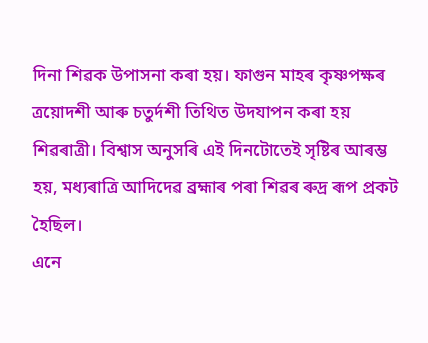দিনা শিৱক উপাসনা কৰা হয়। ফাগুন মাহৰ কৃষ্ণপক্ষৰ ত্ৰয়োদশী আৰু চতুৰ্দশী তিথিত উদযাপন কৰা হয় শিৱৰাত্ৰী। বিশ্বাস অনুসৰি এই দিনটোতেই সৃষ্টিৰ আৰম্ভ হয়, মধ্যৰাত্ৰি আদিদেৱ ব্ৰহ্মাৰ পৰা শিৱৰ ৰুদ্ৰ ৰূপ প্ৰকট হৈছিল।
এনে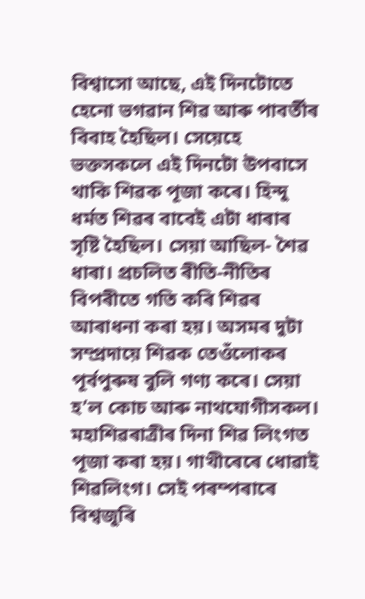বিশ্বাসো আছে, এই দিনটোতে হেনো ভগৱান শিৱ আৰু পাবৰ্তীৰ বিবাহ হৈছিল। সেয়েহে ভক্তসকলে এই দিনটো উপবাসে থাকি শিৱক পূজা কৰে। হিন্দু ধৰ্মত শিৱৰ বাবেই এটা ধাৰাৰ সৃষ্টি হৈছিল। সেয়া আছিল- শৈৱ ধাৰা। প্ৰচলিত ৰীতি-নীতিৰ বিপৰীতে গতি কৰি শিৱৰ আৰাধনা কৰা হয়। অসমৰ দুটা সম্প্ৰদায়ে শিৱক তেওঁলোকৰ পূৰ্বপুৰুষ বুলি গণ্য কৰে। সেয়া হ’ল কোচ আৰু নাথযোগীসকল।
মহাশিৱৰাত্ৰীৰ দিনা শিৱ লিংগত পূজা কৰা হয়। গাখীৰেৰে ধোৱাই শিৱলিংগ। সেই পৰম্পৰাৰে বিশ্বজুৰি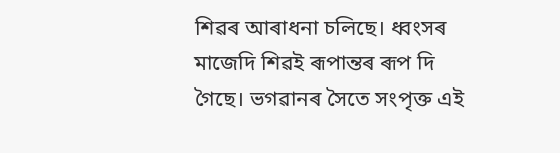শিৱৰ আৰাধনা চলিছে। ধ্বংসৰ মাজেদি শিৱই ৰূপান্তৰ ৰূপ দি গৈছে। ভগৱানৰ সৈতে সংপৃক্ত এই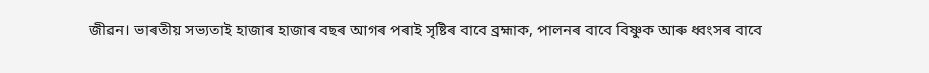জীৱন। ভাৰতীয় সভ্যতাই হাজাৰ হাজাৰ বছৰ আগৰ পৰাই সৃষ্টিৰ বাবে ব্ৰহ্মাক, পালনৰ বাবে বিষ্ণুক আৰু ধ্বংসৰ বাবে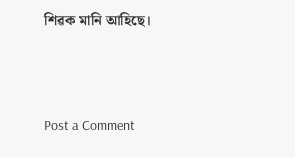শিৱক মানি আহিছে।




Post a Comment